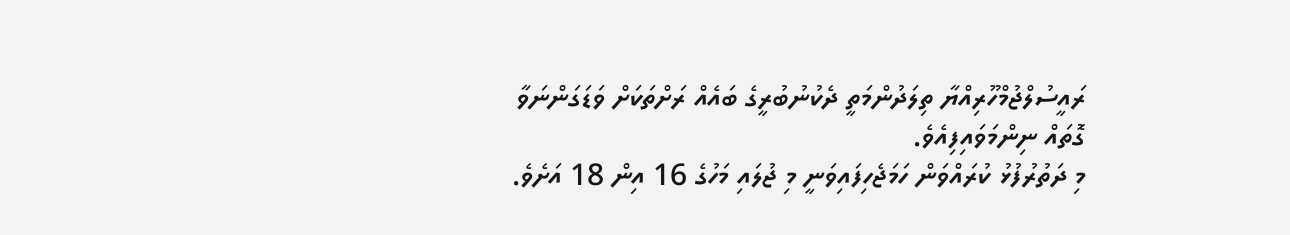ރައީސުލްޖުމްހޫރިއްޔާ ތިލަދުންމަތީ ދެކުނުބުރީގެ ބައެއް ރަށްތަކަށް ވަޑަގަންނަވާ ގޮތައް ނިންމަވައިފިއެވެ.
މި ދަތުރުފުޅު ކުރައްވަން ހަމަޖެހިފައިވަނީ މި ޖުލައި މަހުގެ 16 އިން 18 އަށެވެ.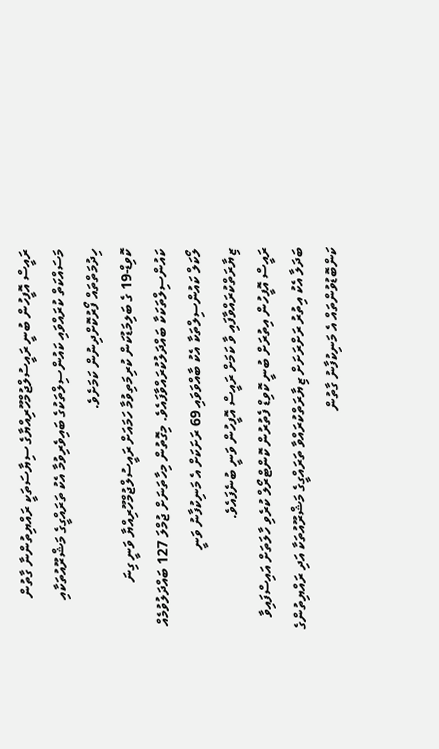ރައީސް އޮފީހުން ބުނީ ރައީސުލްޖުމްހޫރިއްޔާގެ ސިޔާސަތަކީ ރައްޔިތުންނާ ގާތުން މަސައްކަތް ކުރައްވައި ކައުންސިލްތަކުގެ ބައިވެރިވުމާ އެކު ތަރައްގީގެ މަޝްރޫއުތަކާއި ހިދުމަތްތައް ފޯރުކޮށްދިނުން ކަމަށެވެ.
ކޮވިޑް-19 ގެ ބަލިމަޑުކަން ކުރިމަތިވުމާ ހަމައަށް ރައީސުލްޖުމްހޫރިއްޔާ ވަނީ ގިނަ ކައުންސިލްތަކަކާ ބައްދަލުކުރައްވާފައެވެ. މިގޮތުން މިހާތަނަށް ޖުމްލަ 127 ބައްދަލުވުމެއް ލޯކަލް ކައުންސިލްތަކާ އެކު ބާއްވަވައި 69 ރަށަކަށް އެ މަނިކުފާނު ވަނީ ޒިޔާރަތްކުރައްވާފައި ވާ ކަމަށް ރައީސް އޮފީހުން ވަނީ ބުނެފައެވެ.
ރައީސް އޮފީހުން އިތުރަށް ބުނީ ކޮވިޑް ފެތުރުން ކޮންޓްރޯލް ކުރެވި ހާލަތަށް އައިސްފައިވާ ބަދަލާ އެކު އިތުރު ރަށްރަށަށް ޒިޔާރަތްކުރައްވާ ތަރައްގީގެ މަޝްރޫއުތަކާ އަދި ރައްޔިތުންގެ ކަންބޮޑުވުންތައް އެ މަނިކުފާނު ގާތުން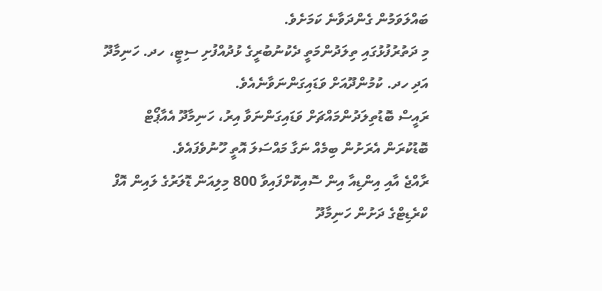ބައްލަވަމުން ގެންދަވާނެ ކަމަށެވެ.
މި ދަތުރުފުޅުގައި ތިލަދުންމަތީ ދެކުނުބުރީގެ ޅުދުއްފުށި ސިޓީ، ހދ. ހަނިމާދޫ އަދި ހދ. ކުމުންދޫއަށް ވަޑައިގަންނަވާނެއެވެ.
ރައީސް ބޮޑުތިލަދުންމައްޗަށް ވަޑައިގަންނަވާ އިރު، ހަނިމާދޫ އެއާޕޯޓް ބޮޑުކުރަން އެރަށުން ބިމެއް ނަގާ މައްސަލަ އޮތީ ހޫނުވެފައެވެ.
ރާއްޖެ އާއި އިންޑިއާ އިން ސޮއިކޮށްފައިވާ 800 މިލިއަން ޑޮލަރުގެ ލައިން އޮފް ކްރެޑިޓްގެ ދަށުން ހަނިމާދޫ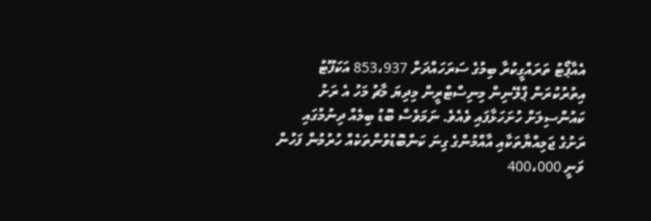އެއާޕޯޓު ތަރައްގީކުރާ ބިމުގެ ސަރަހައްދަށް 853،937 އަކަފޫޓު އިތުރުކުރަން ޕްލޭނިން މިނިސްޓްރީން މިދިޔަ މާޗު މަހު އެ ރަށު ކައުންސިލަށް ހުށަހަޅާފައި ވެއެވެ. ނަމަވެސް ބޮޑު ބިމެއް ދިނުމުގައި ރަށުގެ ޖަމިއްޔާތަކާއި އާއްމުންގެ ގިނަ ކަންބޮޑުވުންތަކެއް ހުރުމުން ފަހުން ވަނީ 400،000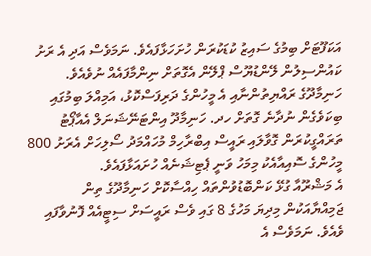އަކަފޫޓަށް ބިމުގެ ސައިޒު ކުޑަކުރަން ހުށަހަޅާފައެވެ. ނަމަވެސް އަދި އެ ރަށު ކައުންސިލުން ލޭންޑުޔޫސް ޕްލޭން އެގޮތަށް ނިންމާފައެއް ނުވެއެވެ.
ހަނިމާދޫގެ ރައްޔިތުންނާއި އެ މީހުންގެ ދަރިފަސްކޮޅު، އަމިއްލަ ބިމުގައި ބިކަވެގެން ނުދާނެ ގޮތަށް ހދ. ހަނިމާދޫ އިންޓަނޭޝަނަލް އެއާޕޯޓު ތަރައްގީކުރަން ގޮވާލައި ރައީސް އިބްރާހިމް މުހައްމަދު ސޯލިހަށް އެރަށު 800 މީހުންގެ ސޮއިއާއެކު މިމަހު ވަނީ ޕެޓިޝަނެއް ހުށައަޅާފައެވެ.
އެ މަޝްރޫއާ ގުޅޭ ކަންބޮޑުވުންތައް ހިއްސާކޮށް ހަނިމާދޫގެ ތިން ޖަމިއްޔާއަކުން މިދިޔަ މަހުގެ 8 ގައި ވެސް ރައީސަށް ސިޓީއެއް ފޮނުވާފައި ވެއެވެ. ނަމަވެސް އެ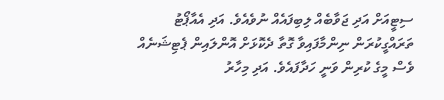ސިޓީއަށް އަދި ޖަވާބެއް ލިބިފައެއް ނުވެއެވެ. އަދި އެއާޕޯޓު ތަރައްގީކުރަން ނިންމާފައިވާ ގޮތާ ދެކޮޅަށް އޮންލައިން ޕެޓިޝަނެއް ވެސް މީގެ ކުރިން ވަނީ ހަދާފައެވެ. އަދި މިހާރު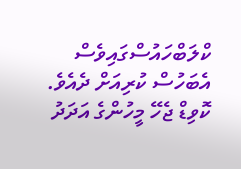ކްލަބްހައުސްގައިވެސް އެބަހުސް ކުރިއަށް ދެއެވެ.
ކޮވިޑް ޖެހޭ މީހުންގެ އަދަދު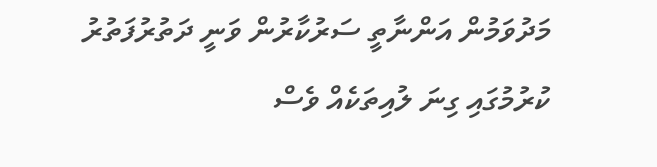މަދުވަމުން އަންނާތީ ސަރުކާރުން ވަނީ ދަތުރުފަތުރު ކުރުމުގައި ގިނަ ލުއިތަކެއް ވެސް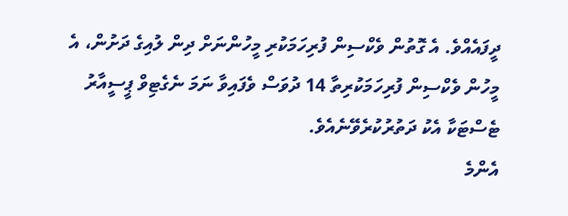ދީފައެއްވެ. އެ ގޮތުން ވެކްސިން ފުރިހަމަކުރި މީހުންނަށް ދިން ލުއިގެ ދަށުން، އެ މީހުން ވެކްސިން ފުރިހަމަކުރިތާ 14 ދުވަސް ވެފައިވާ ނަމަ ނެގެޓިވް ޕީސީއާރު ޓެސްޓަކާ އެކު ދަތުރުކުރެވޭނެއެވެ.
އެންމެ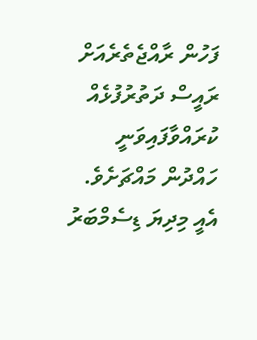ފަހުން ރާއްޖެތެރެއަށް ރައީސް ދަތުރުފުޅެއް ކުރައްވާފައިވަނީ ހައްދުން މައްޗަށެވެ. އެއީ މިދިޔަ ޑިސެމްބަރު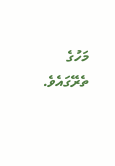މަހުގެ ތެރޭގައެވެ.